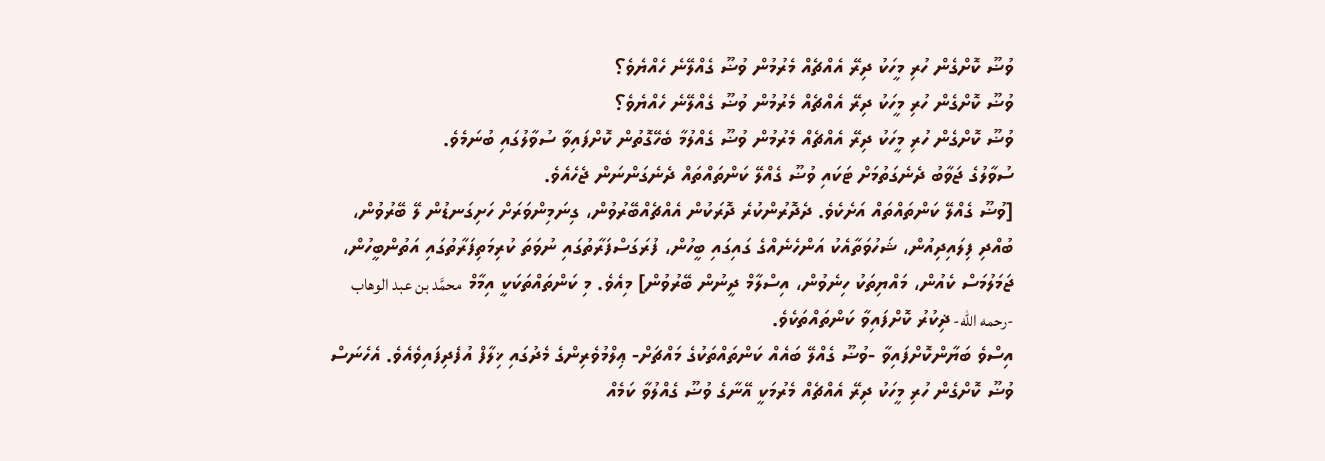ވުޟޫ ކޮށްގެން ހުރި މީހަކު ދިރޭ އެއްޗެއް މެރުމުން ވުޟޫ ގެއްލޭނެ ހެއްޔެވެ؟
ވުޟޫ ކޮށްގެން ހުރި މީހަކު ދިރޭ އެއްޗެއް މެރުމުން ވުޟޫ ގެއްލޭނެ ހެއްޔެވެ؟
ވުޟޫ ކޮށްގެން ހުރި މީހަކު ދިރޭ އެއްޗެއް މެރުމުން ވުޟޫ ގެއްލުމާ ބެހޭގޮތުން ކޮށްފައިވާ ސުވާލުގައި ބުނަމެވެ.
ސުވާލުގެ ޖަވާބު ދެނެގަތުމަށް ޓަކައި ވުޟޫ ގެއްލޭ ކަންތައްތައް ދެނެގަންނަން ޖެހެއެވެ.
[ވުޟޫ ގެއްލޭ ކަންތައްތައް އަށެކެވެ. ދެދޮރުންކުރެ ދޮރަކުން އެއްޗެއްބޭރުވުން، ގިނަމިންވަރަށް ހަށިގަނޑުން ލޭ ބޭރުވުން، ބުއްދި ފިލައިދިއުން، ޝަހުވަތާއެކު އަންހެނެއްގެ ގައިގައި ބީހުން، ފުރަގަސްފަރާތުގައި ނުވަތަ ކުރިމަތިފަރާތުގައި އަތުންބީހުން، ޖަމަލުމަސް ކެއުން، މައްޔިތަކު ހިނެވުން، އިސްލާމް ދީނުން ބޭރުވުން] މިއެވެ. މި ކަންތައްތަކަކީ އިމާމް محمَّد بن عبد الوهاب -رحمه الله- ޛިކުރު ކޮށްފައިވާ ކަންތައްތަކެވެ.
އިސްވެ ބަޔާންކޮށްފައިވާ -ވުޟޫ ގެއްލޭ ބައެއް ކަންތައްތަކުގެ މައްޗަށް- ޢިލްމުވެރިންގެ މެދުގައި ޚިލާފް އުފެދިފައިވެއެވެ. އެހެނަސް ވުޟޫ ކޮށްގެން ހުރި މީހަކު ދިރޭ އެއްޗެއް މެރުމަކީ އޭނާގެ ވުޟޫ ގެއްލުވާ ކަމެއް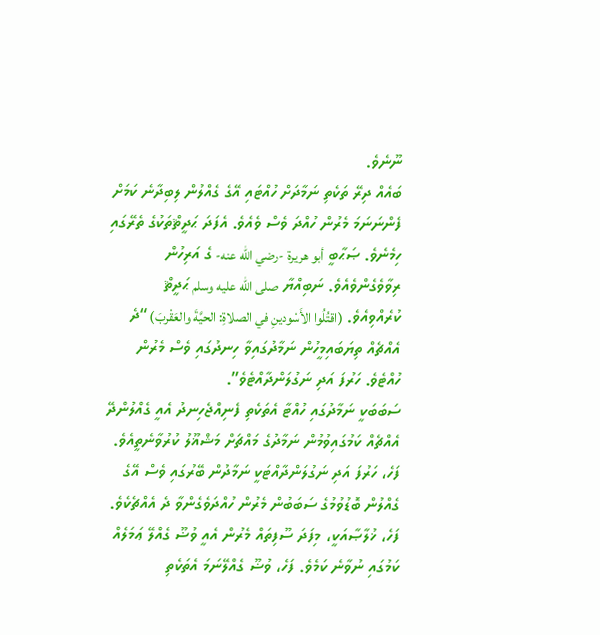ނޫނެވެ.
ބައެއް ދިރޭ ތަކެތި ނަމާދަށް ހުއްޓައި އޭގެ ގެއްލުން ލިބިދާނެ ކަމަށް ފެންނަނަމަ މެރުން ހުއްދަ ވެސް ވެއެވެ. އެފަދަ ޙަދީޘްތަކުގެ ތެރޭގައި ހިމެނެވެ. ޞަޙާބީ أبو هريرة -رضي الله عنه- ގެ އަރިހުން ރިވާވެގެންވެއެވެ. ނަބިއްޔާ صلى الله عليه وسلم ޙަދީޘް ކުރެއްވިއެވެ. (اقتُلُوا الأَسْودينِ في الصلاةِ: الحيَّةَ والعَقْربَ) “ދެ އެއްޗެއް ތިޔަބައިމީހުން ނަމާދުގައިވާ ހިނދުގައި ވެސް މެރުން ހުއްޓެވެ. ހަރުފަ އަދި ނަގުލަންދާއްޓެވެ”.
ސަބަބަކީ ނަމާދުގައި ހުއްޓާ އެތަކެތި ފެނިއްޖެހިނދު އެއީ ގެއްލުންދޭ އެއްޗެއް ކަމުގައިވުމުން ނަމާދުގެ މައްޗަށް މަޝްޣޫލު ކުރުވާނެތީއެވެ.
ފަހެ، ހަރުފަ އަދި ނަގުލަންދާއްޓަކީ ނަމާދުން ބޭރުގައި ވެސް އޭގެ ގެއްލުން ބޮޑުވުމުގެ ސަބަބުން މެރުން ހުއްދަވެގެންވާ ދެ އެއްޗެކެވެ.
ފަހެ، ޚުލާޞާއަކީ، މިފަދަ ސޫފިތައް މެރުން އެއީ ވުޟޫ ގެއްލޭ ޢަމަލެއް ކަމުގައި ނުވާނެ ކަމެވެ. ފަހެ، ވުޟޫ ގެއްލޭނަމަ އެތަކެތި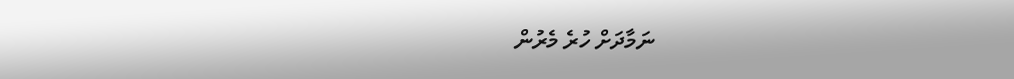ނަމާދަށް ހުރެ މެރުން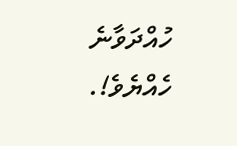ހުއްދަވާނެ ހެއްޔެވެ!.